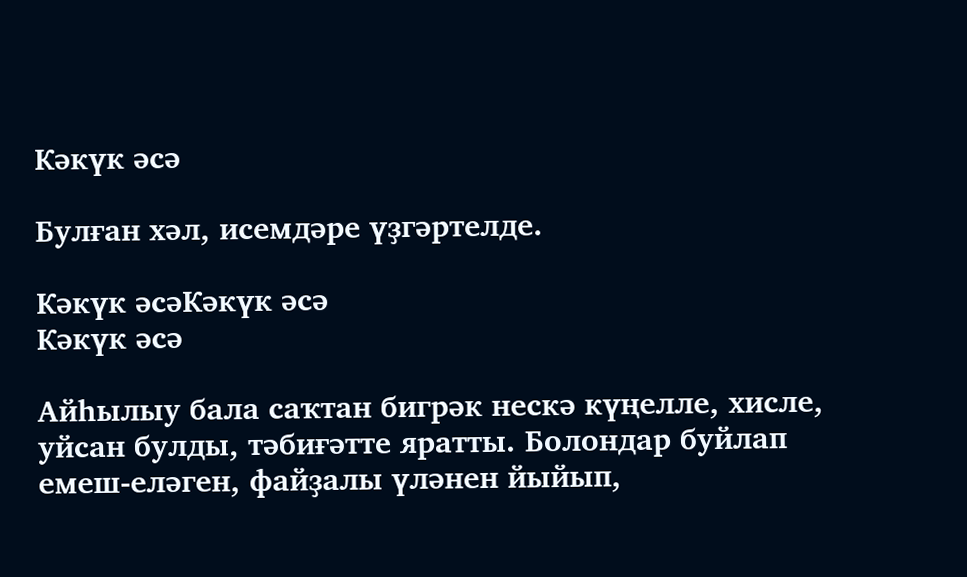Кәкүк әсә

Булған хәл, исемдәре үҙгәртелде.

Кәкүк әсәКәкүк әсә
Кәкүк әсә

Айһылыу бала саҡтан бигрәк нескә күңелле, хисле, уйсан булды, тәбиғәтте яратты. Болондар буйлап емеш-еләген, файҙалы үләнен йыйып,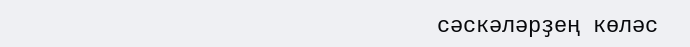сәскәләрҙең көләс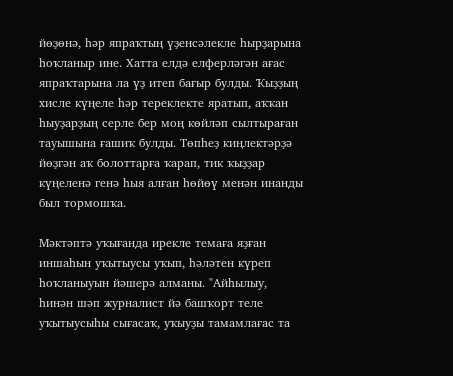йөҙөнә, һәр япраҡтың үҙенсәлекле һырҙарына һоҡланыр ине. Хатта елдә елферләгән ағас япраҡтарына ла үҙ итеп бағыр булды. Ҡыҙҙың хисле күңеле һәр тереклекте яратып, аҡҡан һыуҙарҙың серле бер моң көйләп сылтыраған тауышына ғашиҡ булды. Төпһеҙ киңлектәрҙә йөҙгән аҡ болоттарға ҡарап, тик ҡыҙҙар күңеленә генә һыя алған һөйөү менән инанды был тормошҡа.

Мәктәптә уҡығанда ирекле темаға яҙған иншаһын уҡытыусы уҡып, һәләтен күреп һоҡланыуын йәшерә алманы. "Айһылыу, һинән шәп журналист йә башҡорт теле уҡытыусыһы сығасаҡ, уҡыуҙы тамамлағас та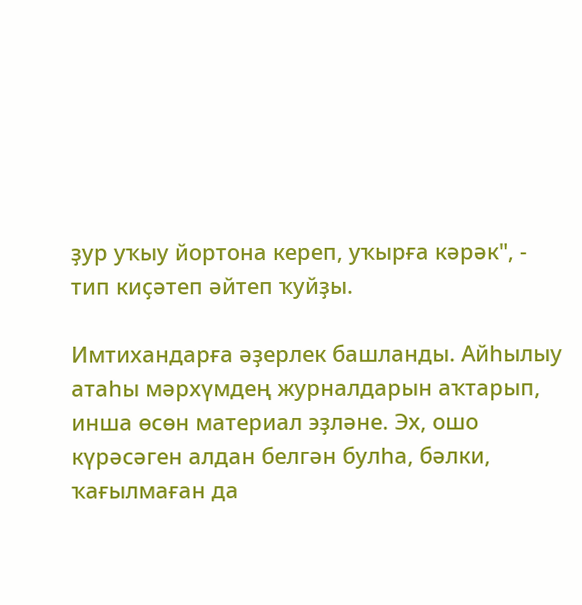ҙур уҡыу йортона кереп, уҡырға кәрәк", - тип киҫәтеп әйтеп ҡуйҙы.

Имтихандарға әҙерлек башланды. Айһылыу атаһы мәрхүмдең журналдарын аҡтарып, инша өсөн материал эҙләне. Эх, ошо күрәсәген алдан белгән булһа, бәлки, ҡағылмаған да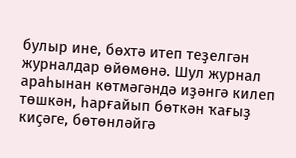булыр ине, бөхтә итеп теҙелгән журналдар өйөмөнә. Шул журнал араһынан көтмәгәндә иҙәнгә килеп төшкән, һарғайып бөткән ҡағыҙ киҫәге, бөтөнләйгә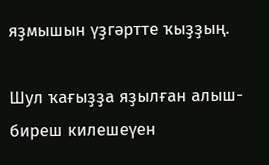яҙмышын үҙгәртте ҡыҙҙың.

Шул ҡағыҙҙа яҙылған алыш-биреш килешеүен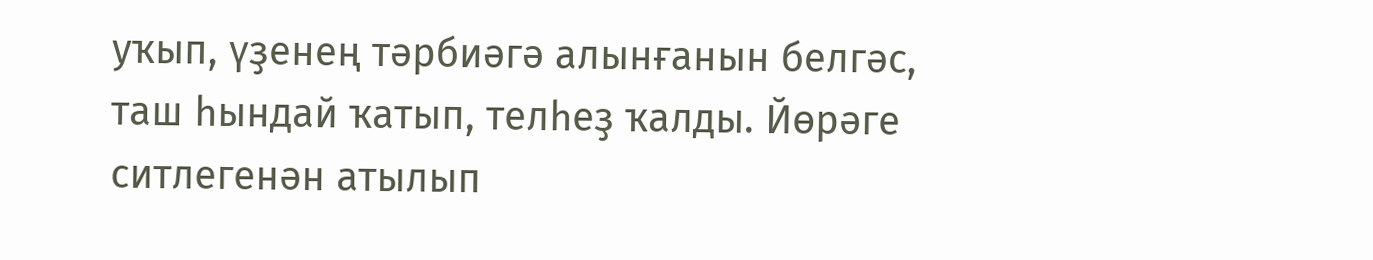уҡып, үҙенең тәрбиәгә алынғанын белгәс, таш һындай ҡатып, телһеҙ ҡалды. Йөрәге ситлегенән атылып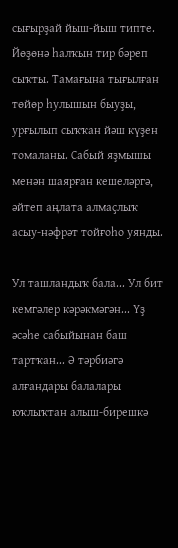сығырҙай йыш-йыш типте. Йөҙөнә һалҡын тир бәреп сыҡты. Тамағына тығылған төйөр һулышын быуҙы, урғылып сыҡҡан йәш күҙен томаланы. Сабый яҙмышы менән шаярған кешеләргә, әйтеп аңлата алмаҫлыҡ асыу-нәфрәт тойғоһо уянды.

Ул ташландыҡ бала... Ул бит кемгәлер кәрәкмәгән... Үҙ әсәһе сабыйынан баш тартҡан... Ә тәрбиәгә алғандары балалары юҡлыҡтан алыш-бирешкә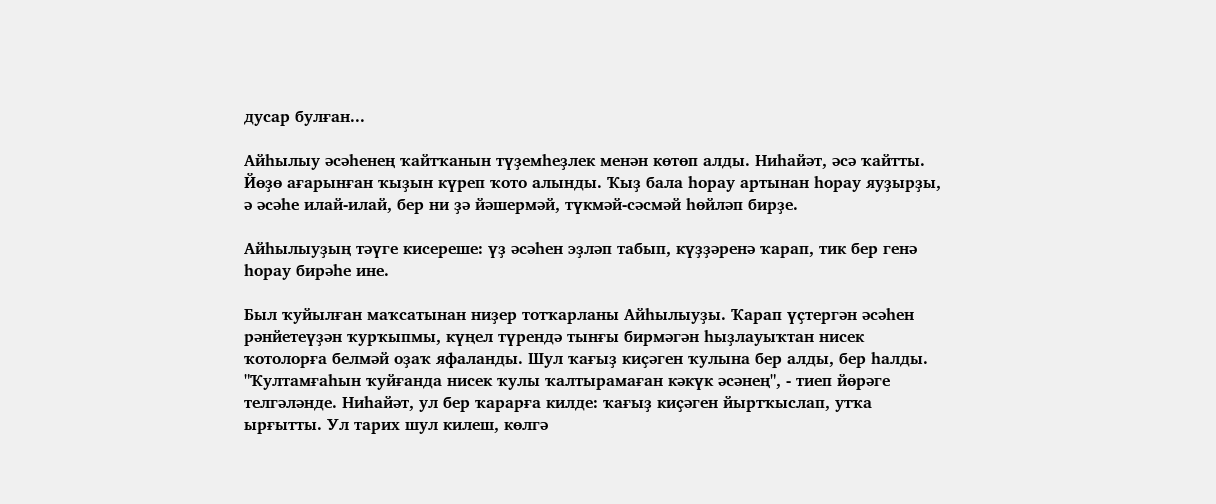дусар булған...

Айһылыу әсәһенең ҡайтҡанын түҙемһеҙлек менән көтөп алды. Ниһайәт, әсә ҡайтты. Йөҙө ағарынған ҡыҙын күреп ҡото алынды. Ҡыҙ бала һорау артынан һорау яуҙырҙы, ә әсәһе илай-илай, бер ни ҙә йәшермәй, түкмәй-сәсмәй һөйләп бирҙе.

Айһылыуҙың тәүге кисереше: үҙ әсәһен эҙләп табып, күҙҙәренә ҡарап, тик бер генә һорау бирәһе ине.

Был ҡуйылған маҡсатынан ниҙер тотҡарланы Айһылыуҙы. Ҡарап үҫтергән әсәһен рәнйетеүҙән ҡурҡыпмы, күңел түрендә тынғы бирмәгән һыҙлауыҡтан нисек ҡотолорға белмәй оҙаҡ яфаланды. Шул ҡағыҙ киҫәген ҡулына бер алды, бер һалды. "Ҡултамғаһын ҡуйғанда нисек ҡулы ҡалтырамаған кәкүк әсәнең", - тиеп йөрәге телгәләнде. Ниһайәт, ул бер ҡарарға килде: ҡағыҙ киҫәген йыртҡыслап, утҡа ырғытты. Ул тарих шул килеш, көлгә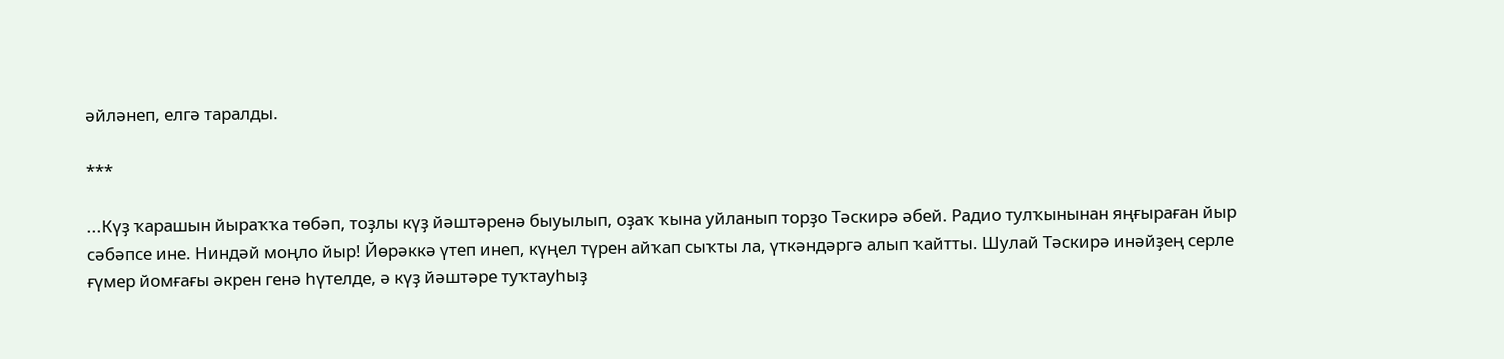әйләнеп, елгә таралды.

***

...Күҙ ҡарашын йыраҡҡа төбәп, тоҙлы күҙ йәштәренә быуылып, оҙаҡ ҡына уйланып торҙо Тәскирә әбей. Радио тулҡынынан яңғыраған йыр сәбәпсе ине. Ниндәй моңло йыр! Йөрәккә үтеп инеп, күңел түрен айҡап сыҡты ла, үткәндәргә алып ҡайтты. Шулай Тәскирә инәйҙең серле ғүмер йомғағы әкрен генә һүтелде, ә күҙ йәштәре туҡтауһыҙ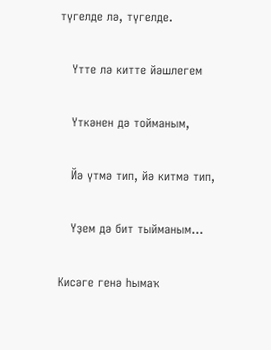түгелде лә, түгелде.

   Үтте лә китте йәшлегем

   Үткәнен дә тойманым,

   Йә үтмә тип, йә китмә тип,

   Үҙем дә бит тыйманым...

Кисәге генә һымаҡ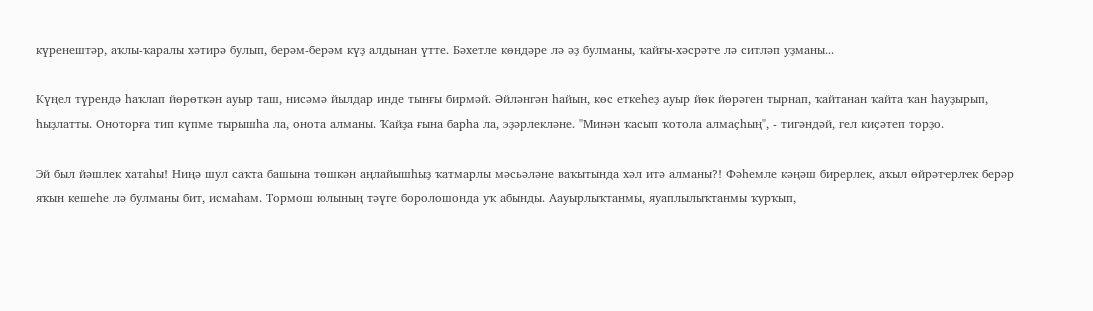күренештәр, аҡлы-ҡаралы хәтирә булып, берәм-берәм күҙ алдынан үтте. Бәхетле көндәре лә әҙ булманы, ҡайғы-хәсрәтҽ лә ситләп уҙманы...

Күңел түрендә һаҡлап йөрөткән ауыр таш, нисәмә йылдар инде тынғы бирмәй. Әйләнгән һайын, көс еткеһеҙ ауыр йөк йөрәген тырнап, ҡайтанан ҡайта ҡан һауҙырып, һыҙлатты. Оноторға тип күпме тырышһа ла, онота алманы. Ҡайҙа ғына барһа ла, эҙәрлекләне. "Минән ҡасып ҡотола алмаҫһың", - тигәндәй, гел киҫәтеп торҙо.

Эй был йәшлек хатаһы! Ниңә шул саҡта башына төшкән аңлайышһыҙ ҡатмарлы мәсьәләне ваҡытында хәл итә алманы?! Фәһемле кәңәш бирерлек, аҡыл өйрәтҽрлҽк берәр яҡын кешеһе лә булманы бит, исмаһам. Тормош юлының тәүге боролошонда уҡ абынды. Аауырлыҡтанмы, яуаплылыҡтанмы ҡурҡып,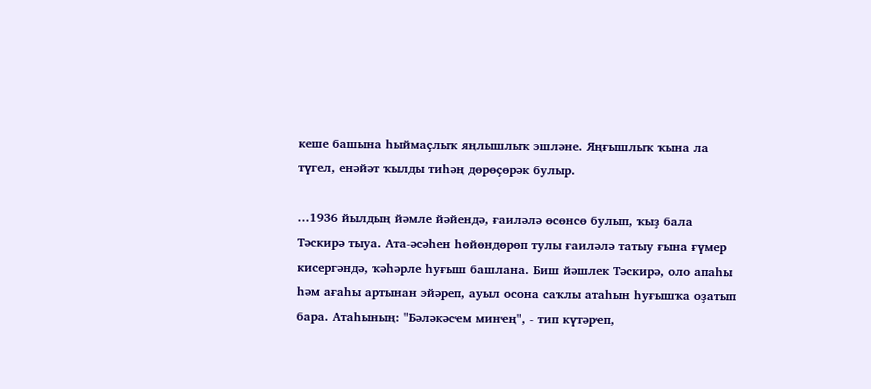кеше башына һыймаҫлыҡ яңлышлыҡ эшләне. Яңғышлыҡ ҡына ла түгел, енәйәт ҡылды тиһәң дөрөҫөрәк булыр.

...1936 йылдың йәмле йәйендә, ғаиләлә өсөнсө булып, ҡыҙ бала Тәскирә тыуа. Ата-әсәһен һөйөндөрөп тулы ғаиләлә татыу ғына ғүмер кисергәндә, ҡәһәрле һуғыш башлана. Биш йәшлек Тәскирә, оло апаһы һәм ағаһы артынан эйәреп, ауыл осона саҡлы атаһын һуғышҡа оҙатып бара. Атаһының: "Бәләкәсҽм минҽң", - тип күтәрҽп,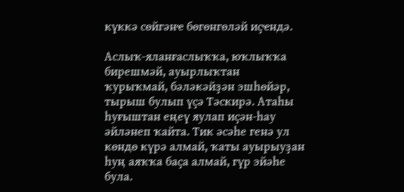күккә сөйгәнҽ бөгөнгөләй иҫҽндә.

Аслыҡ-яланғаслыҡҡа, юҡлыҡҡа бирешмәй, ауырлыҡтан ҡурыҡмай, бәләкәйҙән эшһөйәр, тырыш булып үҫә Тәскирә. Атаһы һуғыштан еңеү яулап иҫән-һау әйләнеп ҡайта. Тик әсәһе генә ул көндө күрә алмай, ҡаты ауырыуҙан һуң аяҡҡа баҫа алмай, гүр эйәһе була.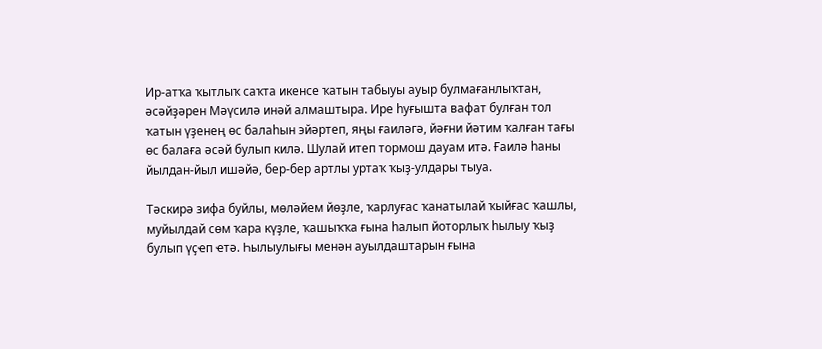Ир-атҡа ҡытлыҡ саҡта икенсе ҡатын табыуы ауыр булмағанлыҡтан, әсәйҙәрен Мәүсилә инәй алмаштыра. Ире һуғышта вафат булған тол ҡатын үҙенең өс балаһын эйәртеп, яңы ғаиләгә, йәғни йәтим ҡалған тағы өс балаға әсәй булып килә. Шулай итеп тормош дауам итә. Ғаилә һаны йылдан-йыл ишәйә, бер-бер артлы уртаҡ ҡыҙ-улдары тыуа.

Тәскирә зифа буйлы, мөләйем йөҙле, ҡарлуғас ҡанатылай ҡыйғас ҡашлы, муйылдай сөм ҡара күҙле, ҡашыҡҡа ғына һалып йоторлыҡ һылыу ҡыҙ булып үҫҽп ҽтә. Һылыулығы менән ауылдаштарын ғына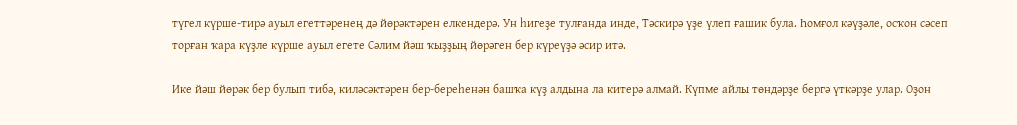түгел күрше-тирә ауыл егеттәренең дә йөрәктәрен елкендерә. Ун һигеҙе тулғанда инде, Тәскирә үҙе үлеп ғашик була. Һомғол кәүҙәле, осҡон сәсеп торған ҡара күҙле күрше ауыл егете Сәлим йәш ҡыҙҙың йөрәген бер күреүҙә әсир итә.

Ике йәш йөрәк бер булып тибә, киләсәктәрен бер-береһенән башҡа күҙ алдына ла китерә алмай. Күпме айлы төндәрҙе бергә үткәрҙе улар. Оҙон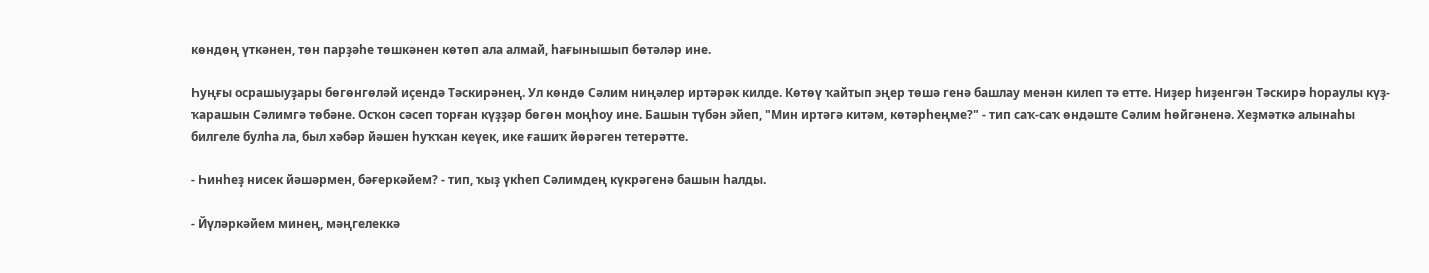көндөң үткәнен, төн парҙәһе төшкәнен көтөп ала алмай, һағынышып бөтәләр ине.

Һуңғы осрашыуҙары бөгөнгөләй иҫендә Тәскирәнең. Ул көндө Сәлим ниңәлер иртәрәк килде. Көтөү ҡайтып эңер төшә генә башлау менән килеп тә етте. Ниҙер һиҙенгән Тәскирә һораулы күҙ-ҡарашын Сәлимгә төбәне. Осҡон сәсеп торған күҙҙәр бөгөн моңһоу ине. Башын түбән эйеп, "Мин иртәгә китәм, көтәрһеңме?" - тип саҡ-саҡ өндәште Сәлим һөйгәненә. Хеҙмәткә алынаһы билгеле булһа ла, был хәбәр йәшен һуҡҡан кеүек, ике ғашиҡ йөрәген тетерәтте.

- Һинһеҙ нисек йәшәрмен, бәғеркәйем? - тип, ҡыҙ үкһеп Сәлимдең күкрәгенә башын һалды.

- Йүләркәйем минең, мәңгелеккә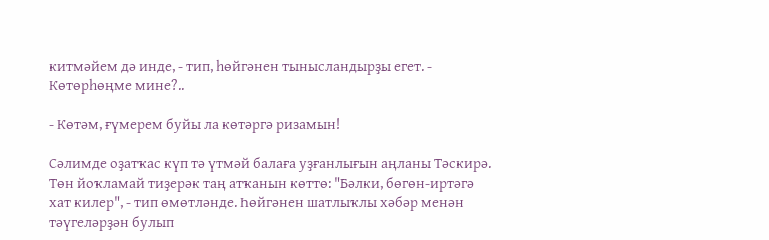китмәйем дә инде, - тип, һөйгәнен тынысландырҙы егет. - Көтөрһөңме мине?..

- Көтәм, ғүмерем буйы ла көтәргә ризамын!

Сәлимде оҙатҡас күп тә үтмәй балаға уҙғанлығын аңланы Тәскирә. Төн йоҡламай тиҙерәк таң атҡанын көттө: "Бәлки, бөгөн-иртәгә хат килер", - тип өмөтләнде. Һөйгәнен шатлыҡлы хәбәр менән тәүгеләрҙән булып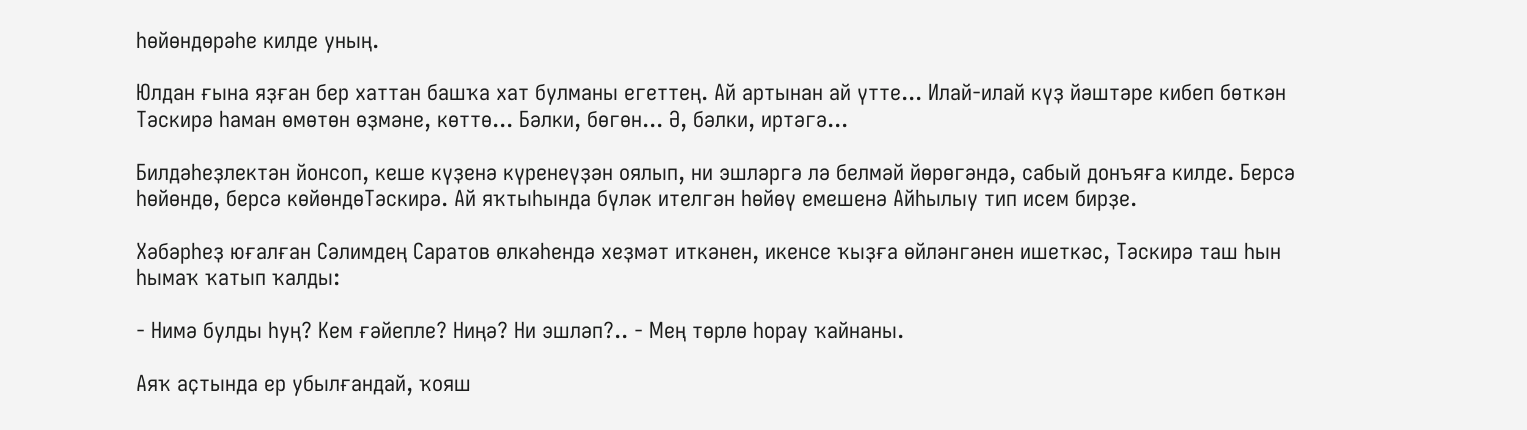һөйөндөрәһе килде уның.

Юлдан ғына яҙған бер хаттан башҡа хат булманы егеттең. Ай артынан ай үтте... Илай-илай күҙ йәштәре кибеп бөткән Тәскирә һаман өмөтөн өҙмәне, көттө... Бәлки, бөгөн... Ә, бәлки, иртәгә...

Билдәһеҙлектән йонсоп, кеше күҙенә күренеүҙән оялып, ни эшләргә лә белмәй йөрөгәндә, сабый донъяға килде. Берсә һөйөндө, берсә көйөндөТәскирә. Ай яҡтыһында бүләк ителгән һөйөү емешенә Айһылыу тип исем бирҙе.

Хәбәрһеҙ юғалған Сәлимдең Саратов өлкәһендә хеҙмәт иткәнен, икенсе ҡыҙға өйләнгәнен ишеткәс, Тәскирә таш һын һымаҡ ҡатып ҡалды:

- Нимә булды һуң? Кем ғәйепле? Ниңә? Ни эшләп?.. - Мең төрлө һорау ҡайнаны.

Аяҡ аҫтында ер убылғандай, ҡояш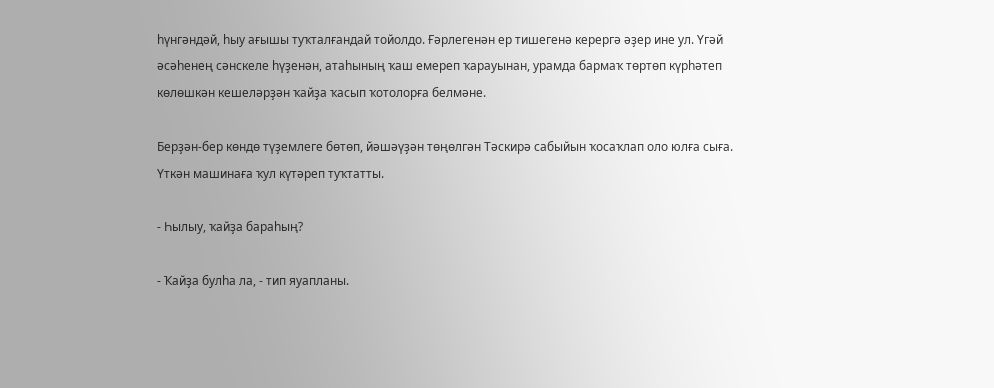һүнгәндәй, һыу ағышы туҡталғандай тойолдо. Ғәрлегенән ер тишегенә керергә әҙер ине ул. Үгәй әсәһенең сәнскеле һүҙенән, атаһының ҡаш емереп ҡарауынан, урамда бармаҡ төртөп күрһәтеп көлөшкән кешеләрҙән ҡайҙа ҡасып ҡотолорға белмәне.

Берҙән-бер көндө түҙемлеге бөтөп, йәшәүҙән төңөлгән Тәскирә сабыйын ҡосаҡлап оло юлға сыға. Үткән машинаға ҡул күтәреп туҡтатты.

- Һылыу, ҡайҙа бараһың?

- Ҡайҙа булһа ла, - тип яуапланы.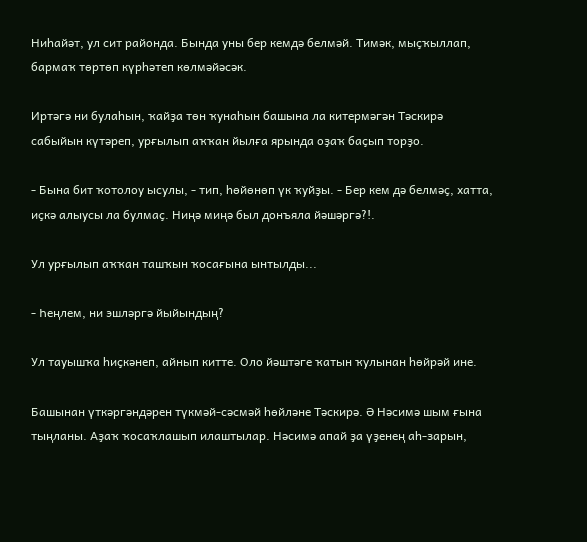Ниһайәт, ул сит районда. Бында уны бер кемдә белмәй. Тимәк, мыҫҡыллап, бармаҡ төртөп күрһәтеп көлмәйәсәк.

Иртәгә ни булаһын, ҡайҙа төн ҡунаһын башына ла китермәгән Тәскирә сабыйын күтәреп, урғылып аҡҡан йылға ярында оҙаҡ баҫып торҙо.

- Бына бит ҡотолоу ысулы, - тип, һөйөнөп үк ҡуйҙы. - Бер кем дә белмәҫ, хатта, иҫкә алыусы ла булмаҫ. Ниңә миңә был донъяла йәшәргә?!.

Ул урғылып аҡҡан ташҡын ҡосағына ынтылды...

- Һеңлем, ни эшләргә йыйындың?

Ул тауышҡа һиҫкәнеп, айнып китте. Оло йәштәге ҡатын ҡулынан һөйрәй ине.

Башынан үткәргәндәрен түкмәй-сәсмәй һөйләне Тәскирә. Ә Нәсимә шым ғына тыңланы. Аҙаҡ ҡосаҡлашып илаштылар. Нәсимә апай ҙа үҙенең аһ-зарын,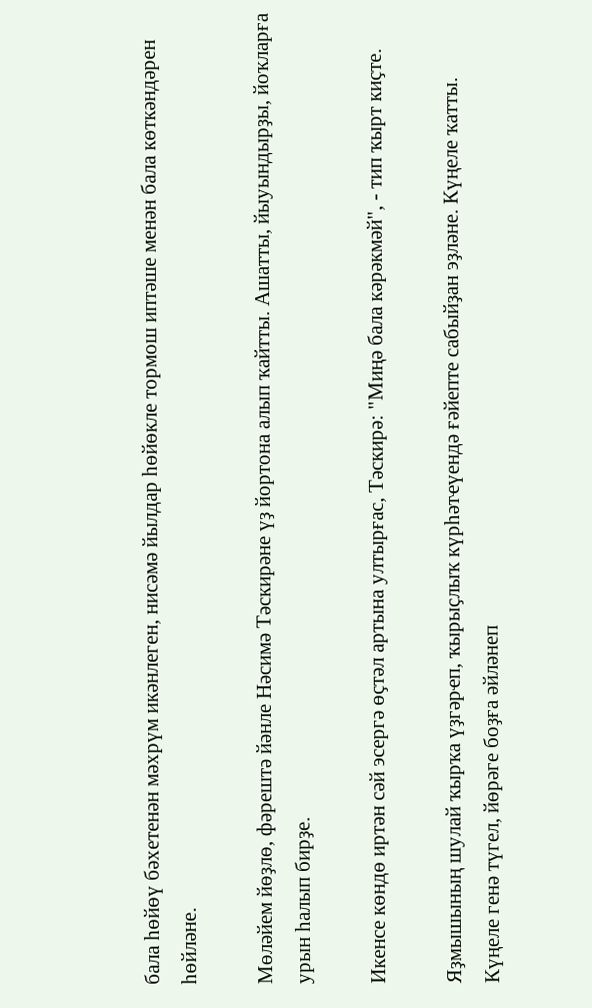бала һөйөү бәхетенән мәхрүм икәнлеген, нисәмә йылдар һөйөкле тормош иптәше менән бала көткәндәрен һөйләне.

Мөләйем йөҙлө, фәрештә йәнле Нәсимә Тәскирәне үҙ йортона алып ҡайтты. Ашатты, йыуындырҙы, йоҡларға урын һалып бирҙе.

Икенсе көндө иртән сәй эсергә өҫтәл артына ултырғас, Тәскирә: "Миңә бала кәрәкмәй", - тип ҡырт киҫте.

Яҙмышының шулай ҡырҡа үҙгәрҽп, ҡырыҫлыҡ күрһәтҽүендә ғәйепте сабыйҙан эҙләне. Күңеле ҡатты. Күңеле генә түгел, йөрәге боҙға әйләнеп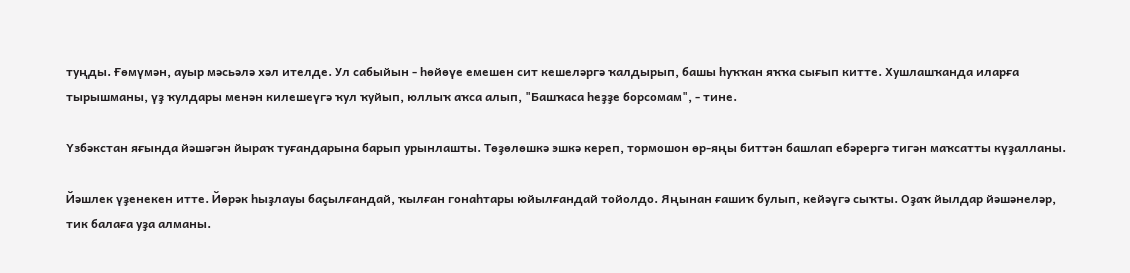туңды. Ғөмүмән, ауыр мәсьәлә хәл ителде. Ул сабыйын - һөйөүе емешен сит кешеләргә ҡалдырып, башы һуҡҡан яҡҡа сығып китте. Хушлашҡанда иларға тырышманы, үҙ ҡулдары менән килешеүгә ҡул ҡуйып, юллыҡ аҡса алып, "Башҡаса һеҙҙе борсомам", - тине.

Үзбәкстан яғында йәшәгән йыраҡ туғандарына барып урынлашты. Төҙөлөшкә эшкә кереп, тормошон өр-яңы биттән башлап ебәрергә тигән маҡсатты күҙалланы.

Йәшлек үҙенекен итте. Йөрәк һыҙлауы баҫылғандай, ҡылған гонаһтары юйылғандай тойолдо. Яңынан ғашиҡ булып, кейәүгә сыҡты. Оҙаҡ йылдар йәшәнеләр, тик балаға уҙа алманы.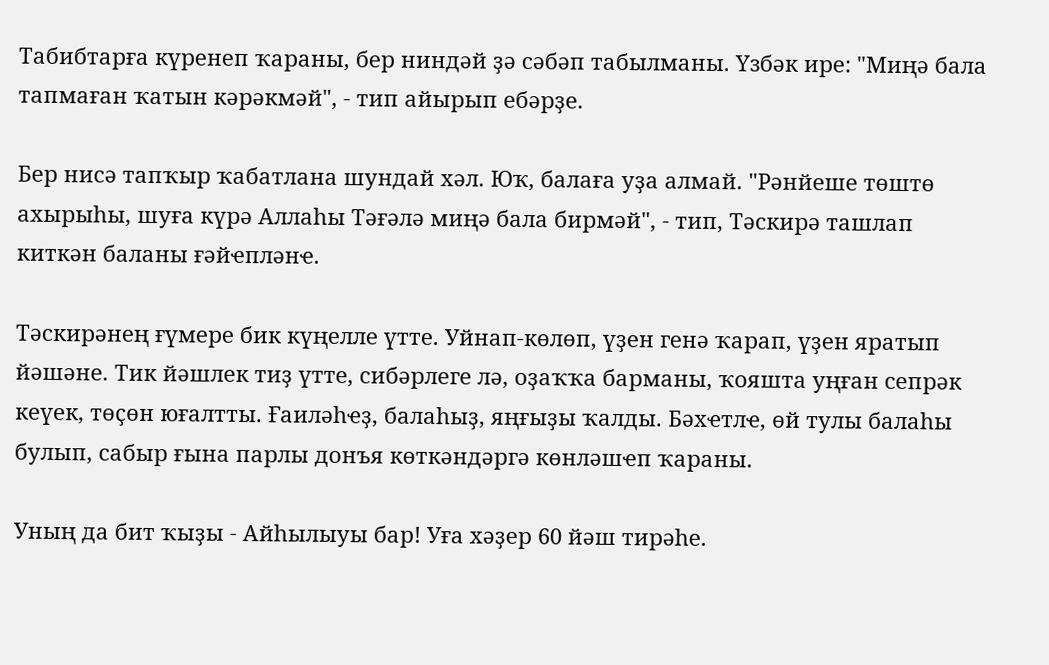Табибтарға күренеп ҡараны, бер ниндәй ҙә сәбәп табылманы. Үзбәк ире: "Миңә бала тапмаған ҡатын кәрәкмәй", - тип айырып ебәрҙе.

Бер нисә тапҡыр ҡабатлана шундай хәл. Юҡ, балаға уҙа алмай. "Рәнйеше төштө ахырыһы, шуға күрә Аллаһы Тәғәлә миңә бала бирмәй", - тип, Тәскирә ташлап киткән баланы ғәйҽпләнҽ.

Тәскирәнең ғүмере бик күңелле үтте. Уйнап-көлөп, үҙен генә ҡарап, үҙен яратып йәшәне. Тик йәшлек тиҙ үтте, сибәрлеге лә, оҙаҡҡа барманы, ҡояшта уңған сепрәк кеүек, төҫөн юғалтты. Ғаиләһҽҙ, балаһыҙ, яңғыҙы ҡалды. Бәхҽтлҽ, өй тулы балаһы булып, сабыр ғына парлы донъя көткәндәргә көнләшҽп ҡараны.

Уның да бит ҡыҙы - Айһылыуы бар! Уға хәҙер 60 йәш тирәһе.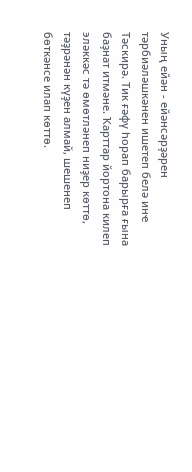Уның ейән - ейәнсәрҙәрен тәрбиәләшкәнен ишетеп белә инҽ Тәскирә. Тик ғәфү һорап барырға ғына баҙнат итмәне. Ҡарттар йортона килеп эләккәс тә өмөтләнеп ниҙер көттө, тәҙрәнән күҙен алмай, шешенеп бөткәнсе илап көттө.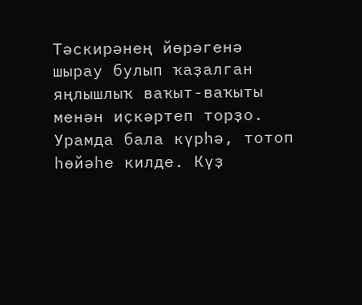Тәскирәнең йөрәгенә шырау булып ҡаҙалган яңлышлыҡ ваҡыт-ваҡыты менән иҫкәртеп торҙо. Урамда бала күрһә, тотоп һөйәһе килде. Күҙ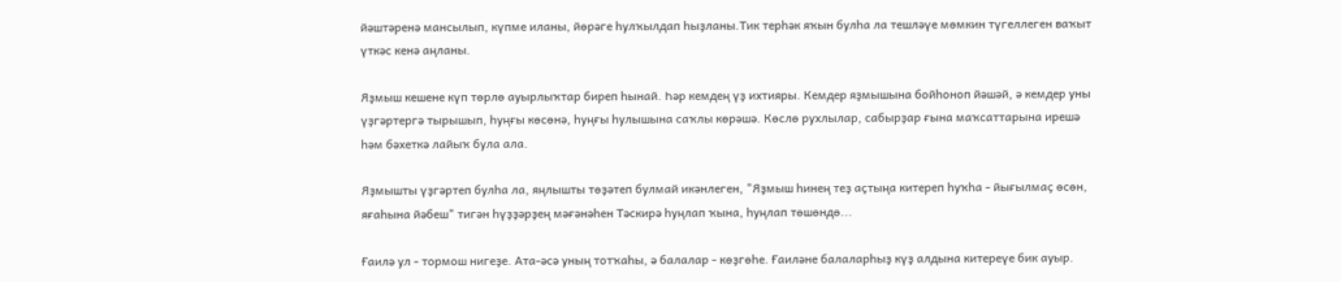йәштәренә мансылып, күпме иланы, йөрәге һулҡылдап һыҙланы.Тик терһәк яҡын булһа ла тешләүе мөмкин түгеллеген ваҡыт үткәс кенә аңланы.

Яҙмыш кешене күп төрлө ауырлыҡтар биреп һынай. Һәр кемдең үҙ ихтияры. Кемдер яҙмышына бойһоноп йәшәй, ә кемдер уны үҙгәртергә тырышып, һуңғы көсөнә, һуңғы һулышына саҡлы көрәшә. Көслө рухлылар, сабырҙар ғына маҡсаттарына ирешә һәм бәхеткә лайыҡ була ала.

Яҙмышты үҙгәртеп булһа ла, яңлышты төҙәтеп булмай икәнлеген, "Яҙмыш һинең теҙ аҫтыңа китереп һуҡһа - йығылмаҫ өсөн, яғаһына йәбеш" тигән һүҙҙәрҙең мәғәнәһен Тәскирә һуңлап ҡына, һуңлап төшөндө...

Ғаилә ул - тормош нигеҙе. Ата-әсә уның тотҡаһы, ә балалар - көҙгөһе. Ғаиләне балаларһыҙ күҙ алдына китереүе бик ауыр.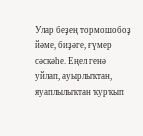Улар беҙең тормошобоҙ йәме, биҙәге, ғүмер сәскәһе. Еңел генә уйлап, ауырлыҡтан, яуаплылыҡтан ҡурҡып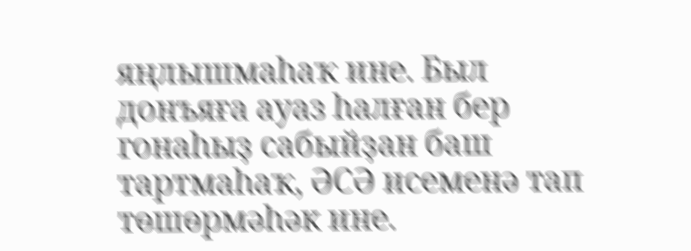яңлышмаһаҡ ине. Был донъяға ауаз һалған бер гонаһыҙ сабыйҙан баш тартмаһаҡ, ӘСӘ исеменә тап төшөрмәһәк ине.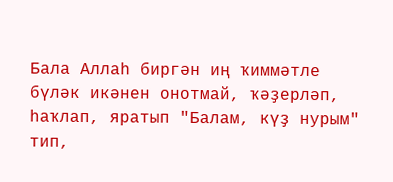Бала Аллаһ биргән иң ҡиммәтле бүләк икәнен онотмай, ҡәҙерләп, һаҡлап, яратып "Балам, күҙ нурым" тип,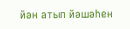йән атып йәшәһен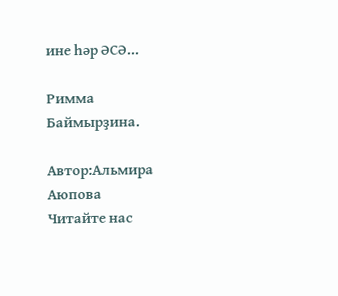ине һәр ӘСӘ...

Римма Баймырҙина.

Автор:Альмира Аюпова
Читайте нас